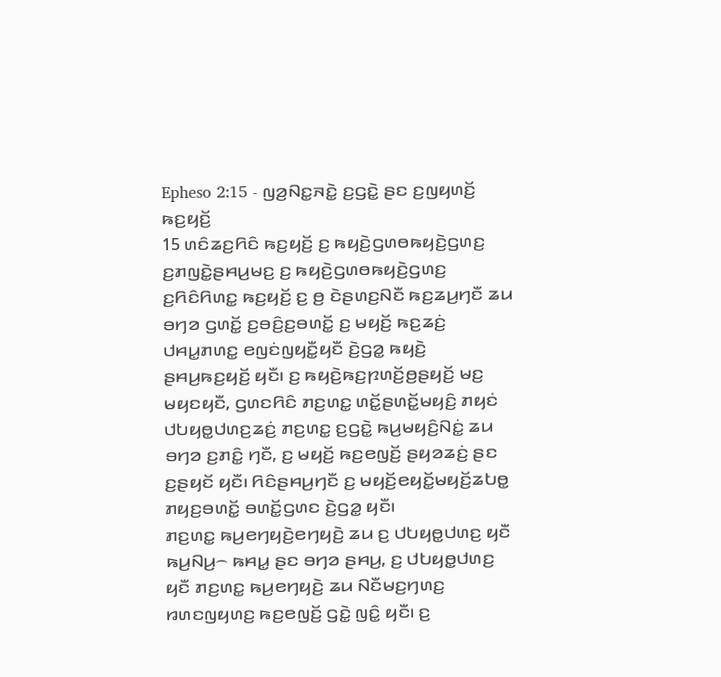Epheso 2:15 - ꤜꤤ꤬ꤡꤢ꤭ꤏꤢꤧ꤭ ꤢ꤬ꤞꤢꤧ꤭ ꤔꤢ ꤢ꤬ꤜꤟꤛꤢꤩ꤬ ꤒꤢ꤬ꤟꤢꤩ꤬
15 ꤛꤢꤨꤘꤢ꤬ꤖꤢꤨ ꤒꤢ꤬ꤟꤢꤩ꤬ ꤢ꤬ ꤒꤟꤢꤧ꤬ꤞꤛꤥꤒꤟꤢꤧ꤬ꤞꤛꤢ꤬ ꤢ꤬ꤊꤜꤢꤧ꤭ꤔꤌꤣ꤬ꤗꤢ꤬ ꤢ꤬ ꤒꤟꤢꤧ꤬ꤞꤛꤥꤒꤟꤢꤧ꤬ꤞꤛꤢ꤬ ꤢ꤬ꤖꤢꤨꤖꤛꤢ꤭ ꤒꤢ꤬ꤟꤢꤩ꤬ ꤢ꤬ ꤥ꤬ ꤢꤧꤔꤛꤢ꤬ꤡꤢꤪ ꤒꤢ꤬ꤘꤣ꤬ꤚꤢꤪ ꤘꤣ ꤋꤚꤤ ꤞꤛꤢꤩ꤭ ꤢ꤬ꤋꤢꤨ꤬ꤢ꤬ꤋꤛꤢꤩ꤭ ꤢ꤬ ꤗꤟꤢꤩ꤬ ꤒꤢ꤬ꤘꤢꤦ꤬ ꤓꤌꤣ꤭ꤊꤛꤢ꤭ ꤕꤜꤢꤦꤜꤟꤢꤪ꤭ꤟꤢꤪ ꤢꤧ꤬ꤞꤤ꤭ ꤒꤟꤢꤧ꤬ ꤔꤌꤣ꤬ꤒꤢ꤬ꤟꤢꤩ꤬ ꤟꤢꤪ꤯ ꤢ꤬ ꤒꤟꤢꤧ꤬ꤒꤢ꤬ꤐꤛꤢꤩ꤬ꤥ꤬ꤔꤟꤢꤩ꤬ ꤗꤢ꤬ ꤗꤟꤢꤟꤢꤪ, ꤞꤛꤢꤖꤢꤨ ꤊꤢ꤬ꤛꤢ꤭ ꤛꤢꤩ꤭ꤔꤛꤢꤩ꤭ꤗꤟꤢꤨ꤬ ꤊꤟꤢꤦ ꤓꤝꤟꤥ꤭ꤓꤛꤢ꤬ꤘꤢꤦ꤬ ꤊꤢ꤬ꤛꤢ꤭ ꤢ꤬ꤞꤢꤧ꤭ ꤒꤣ꤬ꤗꤟꤢꤨ꤬ꤡꤢꤦ꤭ ꤘꤣ ꤋꤚꤤ ꤢ꤬ꤊꤢꤨ꤭ ꤚꤢꤪ, ꤢ꤬ ꤗꤟꤢꤩ꤬ ꤒꤢ꤬ꤕꤜꤢꤩ꤬ ꤔꤟꤤꤘꤢꤦ꤬ ꤔꤢ ꤢ꤬ꤔꤟꤢꤩ ꤟꤢꤪ꤯ ꤖꤢꤨꤔꤌꤣ꤬ꤚꤢꤪ ꤢ꤬ ꤗꤟꤢꤩ꤬ꤕꤟꤢꤩ꤭ꤗꤟꤢꤩ꤬ꤘꤝꤥ꤭ ꤊꤟꤢ꤬ꤋꤛꤢꤩ꤭ ꤋꤛꤢꤩ꤭ꤞꤛꤢ ꤢꤧ꤬ꤞꤤ꤭ ꤟꤢꤪ꤯
ꤊꤢ꤬ꤛꤢ꤭ ꤒꤣ꤬ꤕꤚꤟꤢꤧ꤬ꤕꤚꤟꤢꤧ꤬ ꤘꤣ ꤢ꤬ ꤓꤝꤟꤥ꤭ꤓꤛꤢ꤬ ꤟꤢꤪ ꤒꤣ꤬ꤡꤣ꤬꤮ ꤒꤌꤣ꤭ ꤔꤢ ꤋꤚꤤ ꤔꤌꤣ꤬, ꤢ꤬ ꤓꤝꤟꤥ꤭ꤓꤛꤢ꤬ ꤟꤢꤪ ꤊꤢ꤬ꤛꤢ꤭ ꤒꤣ꤬ꤕꤚꤟꤢꤧ꤬ ꤘꤣ ꤡꤢꤪꤗꤢ꤬ꤚꤛꤢ꤬ ꤙꤛꤢꤜꤟꤛꤢ꤬ ꤒꤢ꤬ꤕꤜꤢꤩ꤬ ꤞꤢꤧ꤭ ꤜꤢꤨ꤭ ꤟꤢꤪ꤯ ꤢ꤬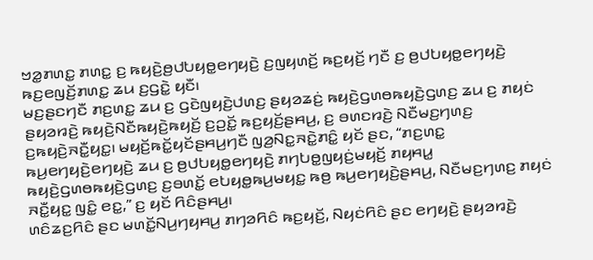ꤠꤤ꤭ꤊꤛꤢ꤭ ꤊꤛꤢ꤭ ꤢ꤬ ꤒꤟꤢꤧ꤬ꤥ꤬ꤓꤝꤟꤥ꤭ꤕꤚꤟꤢꤧ꤬ ꤢ꤬ꤜꤟꤛꤢꤩ꤬ ꤒꤢ꤬ꤟꤢꤩ꤬ ꤚꤢꤪ ꤢ꤬ ꤥ꤬ꤓꤝꤟꤥ꤭ꤕꤚꤟꤢꤧ꤬ ꤒꤢ꤬ꤕꤜꤢꤩ꤬ꤊꤛꤢ꤭ ꤘꤣ ꤢ꤬ꤞꤢꤧ꤭ ꤟꤢꤪ꤯
ꤗꤢ꤬ꤔꤢꤚꤢꤪ ꤊꤢ꤬ꤛꤢ꤭ ꤘꤣ ꤢ꤬ ꤞꤢꤧꤜꤟꤢꤧ꤬ꤓꤛꤢ꤬ ꤔꤟꤤꤘꤢꤦ꤬ ꤒꤟꤢꤧ꤬ꤞꤛꤥꤒꤟꤢꤧ꤬ꤞꤛꤢ꤬ ꤘꤣ ꤢ꤬ ꤊꤟꤢꤦ ꤔꤟꤤꤙꤢꤧ꤬ ꤒꤟꤢꤧ꤬ꤡꤢꤪꤒꤟꤢꤧ꤬ꤒꤟꤢꤩ꤬ ꤢ꤬ꤑꤢꤩ꤭ ꤒꤢ꤬ꤟꤢꤩ꤬ꤔꤌꤣ꤬, ꤢ꤬ ꤋꤛꤢꤙꤢꤧ꤬ ꤡꤢꤪꤗꤢ꤬ꤚꤛꤢ꤬ ꤢ꤬ꤒꤟꤢꤧ꤬ꤏꤢꤪ꤭ꤟꤢ꤭꤯ ꤗꤟꤢꤩ꤬ꤒꤢꤩ꤭ꤟꤢꤩꤔꤌꤣ꤬ꤚꤢꤪ ꤜꤤ꤬ꤡꤢ꤭ꤏꤢꤧ꤭ꤊꤢꤨ꤭ ꤟꤢꤩ ꤔꤢ, “ꤊꤢ꤬ꤛꤢ꤭ ꤒꤣ꤬ꤕꤚꤟꤢꤧ꤬ꤕꤚꤟꤢꤧ꤬ ꤘꤣ ꤢ꤬ ꤥ꤬ꤓꤝꤟꤥ꤭ꤕꤚꤟꤢꤧ꤬ ꤊꤚꤝꤥ꤭ꤜꤟꤢꤦ꤬ꤗꤟꤢꤩ꤬ ꤊꤟꤌꤣ꤭ ꤒꤟꤢꤧ꤬ꤞꤛꤥꤒꤟꤢꤧ꤬ꤞꤛꤢ꤬ ꤢ꤬ꤋꤛꤢꤩ꤭ ꤕꤝꤟꤥ꤭ꤒꤣ꤬ꤗꤟꤢ꤭ ꤒꤥ꤬ ꤒꤣ꤬ꤕꤚꤟꤢꤧ꤬ꤔꤌꤣ꤬, ꤡꤢꤪꤗꤢ꤬ꤚꤛꤢ꤬ ꤊꤟꤢꤦ ꤏꤢꤪ꤭ꤟꤢ꤭ ꤜꤢꤨ꤭ ꤕꤢ꤭,” ꤢ꤬ ꤟꤢꤩ ꤖꤢꤨꤔꤌꤣ꤬꤯
ꤛꤢꤨꤘꤢ꤬ꤖꤢꤨ ꤔꤢ ꤗꤛꤢꤩ꤭ꤡꤣ꤬ꤚꤟꤌꤣ꤬ ꤊꤚꤤꤖꤢꤨ ꤒꤢ꤬ꤟꤢꤩ꤬, ꤡꤟꤢꤦꤖꤢꤨ ꤔꤢ ꤕꤚꤟꤢꤧ꤬ ꤔꤟꤤꤙꤢꤧ꤬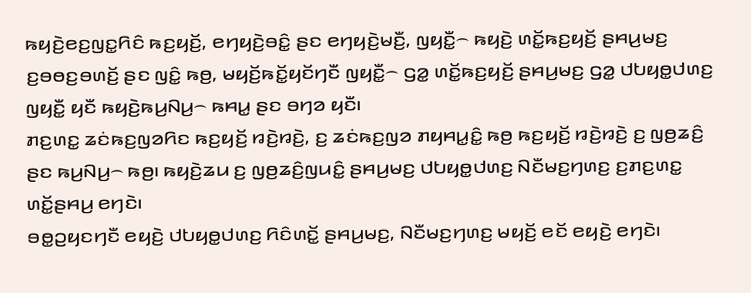ꤒꤟꤢꤧ꤬ꤕꤢ꤬ꤜꤢ꤭ꤖꤢꤨ ꤒꤢ꤬ꤟꤢꤩ꤬, ꤕꤚꤟꤢꤧ꤬ꤋꤢꤨ꤭ ꤔꤢ ꤕꤚꤟꤢꤧ꤬ꤗꤢꤪ꤬, ꤜꤟꤢꤪ꤭꤮ ꤒꤟꤢꤧ꤬ ꤛꤢꤩ꤭ꤒꤢ꤬ꤟꤢꤩ꤬ ꤔꤌꤣ꤬ꤗꤢ꤬ ꤢ꤬ꤋꤥꤢ꤬ꤋꤛꤢꤩ꤬ ꤔꤢ ꤜꤢꤨ꤭ ꤒꤥ꤬, ꤗꤟꤢꤩ꤬ꤒꤢꤩ꤭ꤟꤢꤩꤚꤢꤪ ꤜꤟꤢꤪ꤭꤮ ꤞꤤ꤭ ꤛꤢꤩ꤭ꤒꤢ꤬ꤟꤢꤩ꤬ ꤔꤌꤣ꤬ꤗꤢ꤬ ꤞꤤ꤭ ꤓꤝꤟꤥ꤭ꤓꤛꤢ꤬ ꤜꤟꤢꤪ꤭ ꤟꤢꤪ ꤒꤟꤢꤧ꤬ꤒꤣ꤬ꤡꤣ꤬꤮ ꤒꤌꤣ꤭ ꤔꤢ ꤋꤚꤤ ꤟꤢꤪ꤯
ꤊꤢ꤬ꤛꤢ꤭ ꤘꤢꤦꤒꤢ꤬ꤜꤤꤖꤢ ꤒꤢ꤬ꤟꤢꤩ꤬ ꤙꤢꤧ꤬ꤙꤢꤧ꤬, ꤢ꤬ ꤘꤢꤦꤒꤢ꤬ꤜꤤ ꤊꤟꤌꤣ꤭ꤢꤨ꤭ ꤒꤥ꤬ ꤒꤢ꤬ꤟꤢꤩ꤬ ꤙꤢꤧ꤬ꤙꤢꤧ꤬ ꤢ꤬ ꤜꤥ꤬ꤘꤢꤨ꤬ ꤔꤢ ꤒꤣ꤬ꤡꤣ꤬꤮ ꤒꤥ꤬꤯ ꤒꤟꤢꤧ꤬ꤘꤣ ꤢ꤬ ꤜꤥ꤬ꤘꤢꤨ꤬ꤜꤣꤢꤨ꤭ ꤔꤌꤣ꤬ꤗꤢ꤬ ꤓꤝꤟꤥ꤭ꤓꤛꤢ꤬ ꤡꤢꤪꤗꤢ꤬ꤚꤛꤢ꤬ ꤢ꤬ꤊꤢ꤬ꤛꤢ꤭ ꤛꤢꤩ꤭ꤔꤌꤣ꤬ ꤕꤚꤢꤧ꤯
ꤋꤥ꤭ꤑꤟꤢꤚꤢꤪ ꤕꤟꤢꤧ꤬ ꤓꤝꤟꤥ꤭ꤓꤛꤢ꤬ ꤖꤢꤨꤛꤢꤩ꤭ ꤔꤌꤣ꤬ꤗꤢ꤬, ꤡꤢꤪꤗꤢ꤬ꤚꤛꤢ꤬ ꤗꤟꤢꤩ꤬ ꤕꤢꤩ ꤕꤟꤢꤧ꤬ ꤕꤚꤢꤧ꤯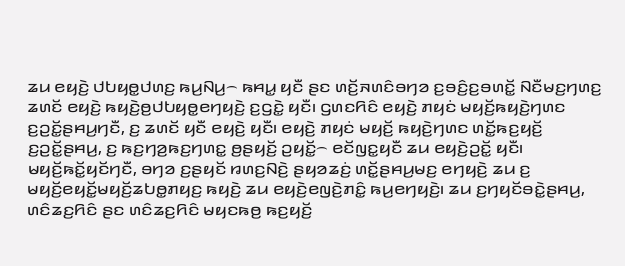ꤘꤣ ꤕꤟꤢꤧ꤬ ꤓꤝꤟꤥ꤭ꤓꤛꤢ꤬ ꤒꤣ꤬ꤡꤣ꤬꤮ ꤒꤌꤣ꤭ ꤟꤢꤪ ꤔꤢ ꤛꤢꤩ꤬ꤏꤛꤢꤨꤋꤚꤤ ꤢ꤬ꤋꤢꤨ꤬ꤢ꤬ꤋꤛꤢꤩ꤭ ꤡꤢꤪꤗꤢ꤬ꤚꤛꤢ꤬ ꤘꤛꤢꤩ ꤕꤟꤢꤧ꤬ ꤒꤟꤢꤧ꤬ꤥ꤬ꤓꤝꤟꤥ꤭ꤕꤚꤟꤢꤧ꤬ ꤢ꤬ꤞꤢꤧ꤭ ꤟꤢꤪ꤯ ꤞꤛꤢꤖꤢꤨ ꤕꤟꤢꤧ꤬ ꤊꤟꤢꤦ ꤗꤟꤢꤩ꤬ꤒꤟꤢꤧ꤬ꤚꤛꤢ ꤢ꤬ꤑꤢꤩ꤭ꤔꤌꤣ꤬ꤚꤢꤪ, ꤢ꤬ ꤘꤛꤢꤩ ꤟꤢꤪ ꤕꤟꤢꤧ꤬ ꤟꤢꤪ꤯ ꤕꤟꤢꤧ꤬ ꤊꤟꤢꤦ ꤗꤟꤢꤩ꤬ ꤒꤟꤢꤧ꤬ꤚꤛꤢ ꤛꤢꤩ꤭ꤒꤢ꤬ꤟꤢꤩ꤬ ꤢ꤬ꤑꤢꤩ꤭ꤔꤌꤣ꤬, ꤢ꤬ ꤒꤢ꤬ꤚꤤ꤬ꤒꤢ꤬ꤚꤛꤢ꤭ ꤥ꤬ꤔꤟꤢꤩ꤬ ꤑꤟꤢꤩ꤭꤮ ꤕꤢꤩꤜꤢ꤭ꤟꤢꤪ ꤘꤣ ꤕꤟꤢꤧ꤬ꤑꤢꤩ꤭ ꤟꤢꤪ꤯
ꤗꤟꤢꤩ꤬ꤒꤢꤩ꤭ꤟꤢꤩꤚꤢꤪ, ꤋꤚꤤ ꤢ꤬ꤔꤟꤢꤩ ꤙꤛꤢ꤬ꤡꤢꤧ꤬ ꤔꤟꤤꤘꤢꤦ꤬ ꤛꤢꤩ꤭ꤔꤌꤣ꤬ꤗꤢ꤬ ꤕꤚꤟꤢꤧ꤬ ꤘꤣ ꤢ꤬ ꤗꤟꤢꤩ꤬ꤕꤟꤢꤩ꤭ꤗꤟꤢꤩ꤬ꤘꤝꤥ꤭ꤊꤟꤢ꤬ ꤒꤟꤢꤧ꤬ ꤘꤣ ꤕꤟꤢꤧ꤬ꤕꤜꤢꤧ꤬ꤊꤢꤨ꤭ ꤒꤣ꤬ꤕꤚꤟꤢꤧ꤬꤯ ꤘꤣ ꤢ꤬ꤚꤟꤢꤩꤋꤢꤧ꤭ꤔꤌꤣ꤬, ꤛꤢꤨꤘꤢ꤬ꤖꤢꤨ ꤔꤢ ꤛꤢꤨꤘꤢ꤬ꤖꤢꤨ ꤗꤟꤢꤒꤥ꤬ ꤒꤢ꤬ꤟꤢꤩ꤬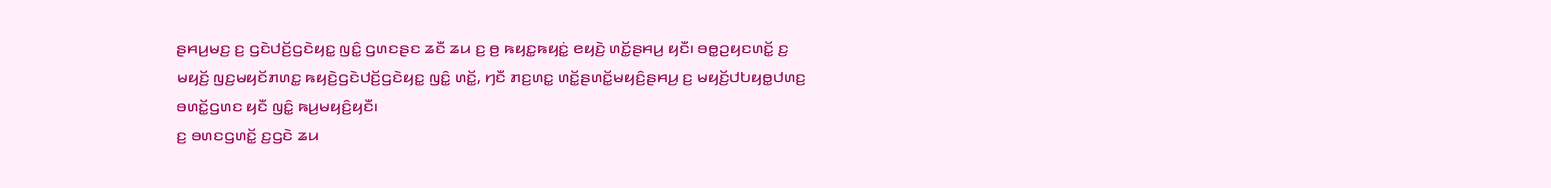ꤔꤌꤣ꤬ꤗꤢ꤬ ꤢ꤬ ꤞꤢꤧꤓꤢꤩ꤬ꤞꤢꤧꤟꤢ꤭ ꤜꤢꤨ꤭ ꤞꤛꤢꤔꤢ ꤘꤢꤪ ꤘꤣ ꤢ꤬ ꤥ꤬ ꤒꤟꤢ꤭ꤒꤟꤢꤦ꤭ ꤕꤟꤢꤧ꤬ ꤛꤢꤩ꤭ꤔꤌꤣ꤬ ꤟꤢꤪ꤯ ꤋꤥ꤭ꤑꤟꤢꤛꤢꤩ꤭ ꤢ꤬ ꤗꤟꤢꤩ꤬ ꤜꤢ꤬ꤗꤟꤢꤩꤊꤛꤢ꤭ ꤒꤟꤢꤧ꤬ꤞꤢꤧꤓꤢꤩ꤬ꤞꤢꤧꤟꤢ꤭ ꤜꤢꤨ꤭ ꤛꤢꤩ꤭, ꤚꤢꤪ ꤊꤢ꤬ꤛꤢ꤭ ꤛꤢꤩ꤭ꤔꤛꤢꤩ꤭ꤗꤟꤢꤨ꤬ꤔꤌꤣ꤬ ꤢ꤬ ꤗꤟꤢꤩ꤬ꤓꤝꤟꤥ꤭ꤓꤛꤢ꤬ ꤋꤛꤢꤩ꤭ꤞꤛꤢ ꤟꤢꤪ ꤜꤢꤨ꤭ ꤒꤣ꤬ꤗꤟꤢꤨ꤬ꤟꤢꤪ꤯
ꤢ꤬ ꤋꤛꤢꤞꤛꤢꤩ꤭ ꤢ꤬ꤞꤢꤧ ꤘꤣ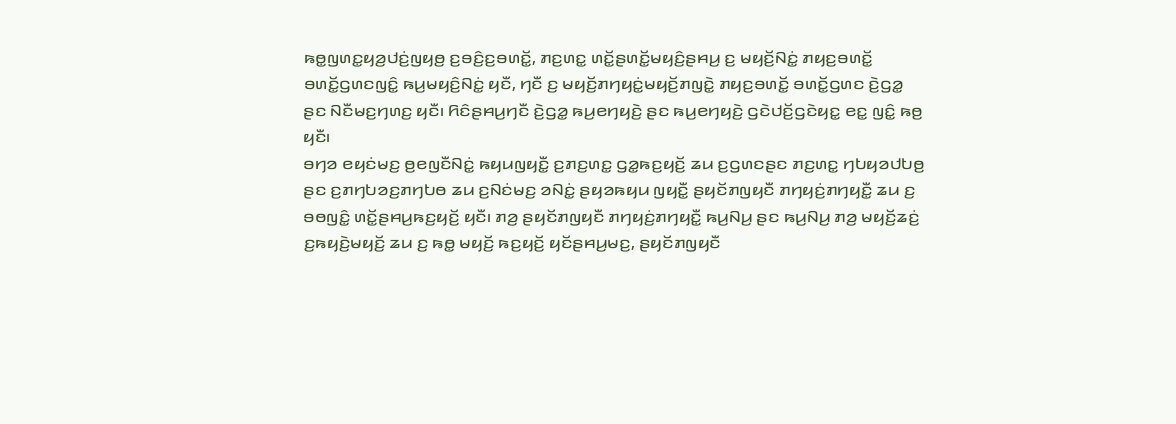ꤒꤥ꤭ꤜꤛꤢ꤭ꤟꤤ꤬ꤓꤢꤦ꤬ꤜꤟꤥ꤬ ꤢ꤬ꤋꤢꤨ꤬ꤢ꤬ꤋꤛꤢꤩ꤭, ꤊꤢ꤬ꤛꤢ꤭ ꤛꤢꤩ꤭ꤔꤛꤢꤩ꤭ꤗꤟꤢꤨ꤬ꤔꤌꤣ꤬ ꤢ꤬ ꤗꤟꤢꤩ꤬ꤡꤢꤦ꤭ ꤊꤟꤢ꤬ꤋꤛꤢꤩ꤭ ꤋꤛꤢꤩ꤭ꤞꤛꤢꤜꤢꤨ꤭ ꤒꤣ꤬ꤗꤟꤢꤨ꤬ꤡꤢꤦ꤭ ꤟꤢꤪ, ꤚꤢꤪ ꤢ꤬ ꤗꤟꤢꤩ꤬ꤊꤚꤟꤢꤦ꤭ꤗꤟꤢꤩ꤬ꤊꤜꤢꤧ꤭ ꤊꤟꤢ꤬ꤋꤛꤢꤩ꤭ ꤋꤛꤢꤩ꤭ꤞꤛꤢ ꤢꤧ꤬ꤞꤤ꤭ ꤔꤢ ꤡꤢꤪꤗꤢ꤬ꤚꤛꤢ꤬ ꤟꤢꤪ꤯ ꤖꤢꤨꤔꤌꤣ꤬ꤚꤢꤪ ꤢꤧ꤬ꤞꤤ꤭ ꤒꤣ꤬ꤕꤚꤟꤢꤧ꤬ ꤔꤢ ꤒꤣ꤬ꤕꤚꤟꤢꤧ꤬ ꤞꤢꤧꤓꤢꤩ꤬ꤞꤢꤧꤟꤢ꤭ ꤕꤢ꤭ ꤜꤢꤨ꤭ ꤒꤥ꤬ ꤟꤢꤪ꤯
ꤋꤚꤤ ꤕꤟꤢꤦꤗꤢ꤬ ꤥ꤬ꤕꤜꤢꤪꤡꤢꤦ꤭ ꤒꤟꤣꤜꤟꤢꤪ꤭ ꤢ꤬ꤊꤢ꤬ꤛꤢ꤭ ꤞꤤ꤭ꤒꤢ꤬ꤟꤢꤩ꤬ ꤘꤣ ꤢ꤬ꤞꤛꤢꤔꤢ ꤊꤢ꤬ꤛꤢ꤭ ꤚꤝꤟꤤꤓꤝꤥ꤬ ꤔꤢ ꤢ꤬ꤊꤚꤝꤤꤢ꤬ꤊꤚꤝꤥ ꤘꤣ ꤢ꤬ꤡꤢꤦꤗꤢ꤬ ꤤꤡꤢꤦ꤭ ꤔꤟꤤꤒꤟꤣ ꤜꤟꤢꤪ꤭ ꤔꤟꤢꤩꤊꤜꤟꤢꤪ ꤊꤚꤟꤢꤦ꤬ꤊꤚꤟꤢꤪ꤭ ꤘꤣ ꤢ꤬ ꤋꤥꤜꤢꤨ꤭ ꤛꤢꤩ꤭ꤔꤌꤣ꤬ꤒꤢ꤬ꤟꤢꤩ꤬ ꤟꤢꤪ꤯ ꤊꤤ꤬ ꤔꤟꤢꤩꤊꤜꤟꤢꤪ ꤊꤚꤟꤢꤦ꤬ꤊꤚꤟꤢꤪ꤭ ꤒꤣ꤬ꤡꤣ꤬ ꤔꤢ ꤒꤣ꤬ꤡꤣ꤬ ꤊꤤ꤬ ꤗꤟꤢꤩ꤬ꤘꤢꤦ꤬ ꤢ꤬ꤒꤟꤢꤧ꤬ꤗꤟꤢꤩ꤬ ꤘꤣ ꤢ꤬ ꤒꤥ꤭ ꤗꤟꤢꤩ꤬ ꤒꤢ꤬ꤟꤢꤩ꤬ ꤟꤢꤩꤔꤌꤣ꤬ꤗꤢ꤬, ꤔꤟꤢꤩꤊꤜꤟꤢꤪ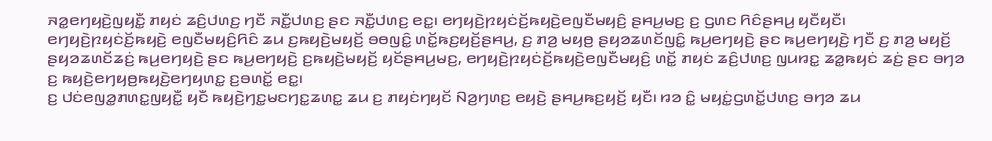ꤏꤤ꤭ꤕꤚꤟꤢꤧ꤬ꤜꤟꤢꤪ꤭ ꤊꤟꤢꤦ ꤘꤢꤨ꤬ꤓꤛꤢ꤬ ꤚꤢꤪ ꤏꤢꤪ꤭ꤓꤛꤢ꤬ ꤔꤢ ꤏꤢꤪ꤭ꤓꤛꤢ꤬ ꤕꤢ꤭꤯ ꤕꤚꤟꤢꤧ꤬ꤐꤟꤢꤦꤢꤩ꤬ꤒꤟꤢꤧ꤬ꤕꤜꤢꤪꤗꤟꤢꤨ꤬ ꤔꤌꤣ꤬ꤗꤢ꤬ ꤢ꤬ ꤞꤛꤢ ꤖꤢꤨꤔꤌꤣ꤬ ꤟꤢꤪꤟꤢꤪ꤯ ꤕꤚꤟꤢꤧ꤬ꤐꤟꤢꤦꤢꤩ꤬ꤒꤟꤢꤧ꤬ ꤕꤜꤢꤪꤗꤟꤢꤨ꤬ꤖꤢꤨ ꤘꤣ ꤢ꤬ꤒꤟꤢꤧ꤬ꤗꤟꤢꤩ꤬ ꤋꤥꤜꤢꤨ꤭ ꤛꤢꤩ꤭ꤒꤢ꤬ꤟꤢꤩ꤬ꤔꤌꤣ꤬, ꤢ꤬ ꤊꤤ꤬ ꤗꤟꤥ꤬ ꤔꤟꤤꤘꤛꤢꤩꤜꤢꤨ꤭ ꤒꤣ꤬ꤕꤚꤟꤢꤧ꤬ ꤔꤢ ꤒꤣ꤬ꤕꤚꤟꤢꤧ꤬ ꤚꤢꤪ ꤢ꤬ ꤊꤤ꤬ ꤗꤟꤢꤩ꤬ ꤔꤟꤤꤘꤛꤢꤩꤘꤢꤦ꤬ ꤒꤣ꤬ꤕꤚꤟꤢꤧ꤬ ꤔꤢ ꤒꤣ꤬ꤕꤚꤟꤢꤧ꤬ ꤢ꤬ꤒꤟꤢꤧ꤬ꤗꤟꤢꤩ꤬ ꤟꤢꤩꤔꤌꤣ꤬ꤗꤢ꤬, ꤕꤚꤟꤢꤧ꤬ꤐꤟꤢꤦꤢꤩ꤬ꤒꤟꤢꤧ꤬ꤕꤜꤢꤪꤗꤟꤢꤨ꤬ ꤛꤢꤩ꤭ ꤊꤟꤢꤦ ꤘꤢꤨ꤬ꤓꤛꤢ꤬ ꤜꤣꤙꤢ꤭ ꤘꤤ꤭ꤒꤟꤢꤦ ꤘꤢꤦ꤬ ꤔꤢ ꤋꤚꤤ ꤢ꤬ ꤒꤟꤢꤧ꤬ꤕꤚꤟꤥ꤬ꤒꤟꤢꤧ꤬ꤕꤚꤟꤛꤢ꤭ ꤢ꤬ꤋꤛꤢꤩ꤭ ꤕꤢ꤭꤯
ꤢ꤬ ꤓꤢꤦꤕꤜꤤ꤭ꤊꤛꤢ꤭ꤜꤟꤢꤪ꤭ ꤟꤢꤪ ꤒꤟꤢꤧ꤬ꤚꤢ꤭ꤗꤢꤚꤢ꤭ꤘꤛꤢ꤭ ꤘꤣ ꤢ꤬ ꤊꤟꤢꤦꤚꤟꤢꤩ ꤡꤤ꤬ꤚꤛꤢ꤬ ꤕꤟꤢꤧ꤬ ꤔꤌꤣ꤬ꤒꤢ꤬ꤟꤢꤩ꤬ ꤟꤢꤪ꤯ ꤙꤤ ꤢꤨ꤭ ꤗꤟꤢꤦ꤭ꤞꤛꤢꤩ꤭ꤓꤛꤢ꤬ ꤋꤚꤤ ꤘꤣ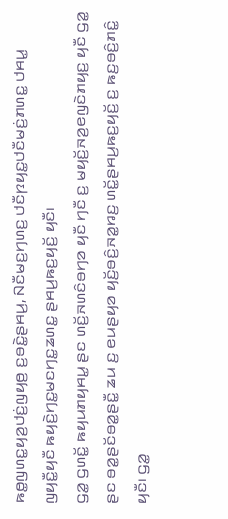ꤒꤥ꤭ꤜꤛꤢ꤭ꤟꤤ꤬ꤓꤢꤦ꤬ꤜꤟꤥ꤬ ꤢ꤬ꤋꤢꤧ꤭ꤔꤌꤣ꤬, ꤡꤢꤪꤗꤢ꤬ꤚꤛꤢ꤬ ꤓꤢꤪꤐꤟꤢ꤭ꤓꤢꤪꤗꤢꤦ꤬ꤊꤛꤢ꤭ ꤓꤌꤣ꤭ ꤜꤟꤢꤪ꤭ꤟꤢꤪ ꤒꤟꤢꤧ꤬ꤚꤢ꤭ꤗꤢꤚꤢ꤭ꤘꤛꤢ꤭ ꤔꤌꤣ꤬ꤒꤢ꤬ꤟꤢꤩ꤬ ꤟꤢꤪ꤯
ꤞꤤ꤭ ꤞꤛꤢꤩ꤭ ꤒꤟꤣꤊꤟꤌꤣ꤭ ꤔꤢ ꤛꤢꤩ꤬ꤏꤛꤢꤨꤋꤚꤤ ꤟꤢꤪ ꤚꤢꤪ ꤢ꤬ ꤗꤟꤢꤩ꤬ꤏꤤ꤬ꤕꤜꤢꤧꤊꤟꤢ꤬ ꤟꤢꤪ ꤞꤤ꤭ ꤔꤢ ꤋꤤ꤭ꤔꤢꤩꤋꤤ꤭ꤔꤢꤪ꤭ ꤘꤣ ꤢ꤬ ꤕꤣꤔꤟꤤ ꤟꤢꤩ꤬ꤋꤢꤨ꤬ꤏꤤ꤭ꤙꤢ꤬ ꤛꤢꤩ꤭ꤔꤌꤣ꤬ꤒꤢ꤬ꤟꤢꤩ꤬ ꤢ꤬ ꤒꤢ꤬ꤋꤢꤨ꤬ꤊꤢꤨ꤭ ꤟꤢꤪ꤯ ꤞꤤ꤭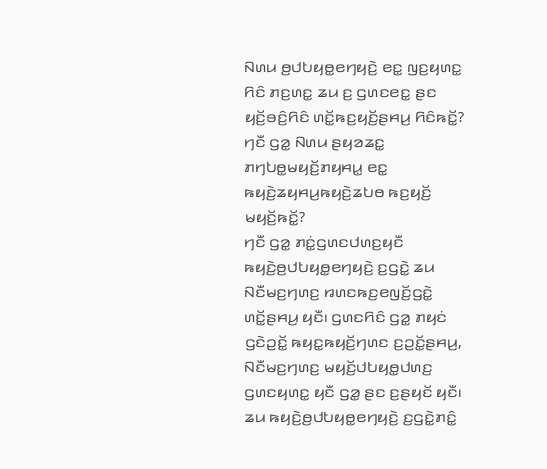ꤡꤛꤣ ꤥ꤬ꤓꤝꤟꤥ꤭ꤕꤚꤟꤢꤧ꤬ ꤕꤢ꤭ ꤜꤢ꤬ꤟꤛꤢ꤭ ꤖꤢꤨ ꤊꤢ꤬ꤛꤢ꤭ ꤘꤣ ꤢ꤬ ꤞꤛꤢꤕꤢ꤭ ꤔꤢ ꤟꤢꤩ꤬ꤋꤢꤨ꤬ꤖꤢꤨ ꤛꤢꤩ꤭ꤒꤢ꤬ꤟꤢꤩ꤬ꤔꤌꤣ꤬ ꤖꤢꤨꤒꤢꤩ꤭? ꤚꤢꤪ ꤞꤤ꤭ ꤡꤛꤣ ꤔꤟꤤꤘꤢ꤭ ꤊꤚꤝꤥ꤭ꤗꤟꤢꤩ꤬ꤊꤟꤌꤣ꤭ ꤕꤢ꤭ ꤒꤟꤢꤧ꤬ꤘꤟꤌꤣ꤬ꤒꤟꤢꤧ꤬ꤘꤝꤥ ꤒꤢ꤬ꤟꤢꤩ꤬ ꤗꤟꤢꤩ꤬ꤒꤢꤩ꤭?
ꤚꤢꤪ ꤞꤤ꤭ ꤊꤢꤦ꤭ꤞꤛꤢꤓꤛꤢ꤬ꤟꤢꤪ ꤒꤟꤢꤧ꤬ꤥ꤬ꤓꤝꤟꤥ꤭ꤕꤚꤟꤢꤧ꤬ ꤢ꤬ꤞꤢꤧ꤭ ꤘꤣ ꤡꤢꤪꤗꤢ꤬ꤚꤛꤢ꤬ ꤙꤛꤢꤒꤢ꤬ꤕꤜꤢꤩ꤬ꤞꤢꤧ꤭ ꤛꤢꤩ꤭ꤔꤌꤣ꤬ ꤟꤢꤪ꤯ ꤞꤛꤢꤖꤢꤨ ꤞꤤ꤭ ꤊꤟꤢꤦ ꤞꤢꤧꤑꤢꤩ꤭ ꤒꤟꤢ꤭ꤒꤟꤢꤩ꤬ꤚꤛꤢ ꤢ꤬ꤑꤢꤩ꤭ꤔꤌꤣ꤬, ꤡꤢꤪꤗꤢ꤬ꤚꤛꤢ꤬ ꤗꤟꤢꤩ꤬ꤓꤝꤟꤥ꤭ꤓꤛꤢ꤬ ꤞꤛꤢꤟꤛꤢ꤭ ꤟꤢꤪ ꤞꤤ꤭ ꤔꤢ ꤢ꤬ꤔꤟꤢꤩ ꤟꤢꤪ꤯
ꤘꤣ ꤒꤟꤢꤧ꤬ꤥ꤬ꤓꤝꤟꤥ꤭ꤕꤚꤟꤢꤧ꤬ ꤢ꤬ꤞꤢꤧ꤭ꤊꤢꤨ꤭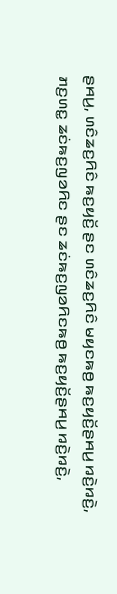ꤔꤌꤣ꤬, ꤛꤢꤨꤘꤢ꤬ꤖꤢꤨ ꤒꤢ꤬ꤟꤢꤩ꤬ ꤔꤢ ꤛꤢꤨꤘꤢ꤬ꤖꤢꤨ ꤗꤟꤢꤒꤥ꤬ ꤒꤢ꤬ꤟꤢꤩ꤬ꤔꤌꤣ꤬ ꤙꤢꤧ꤬ꤙꤢꤧ꤬, ꤊꤢ꤬ꤛꤢ꤭ ꤘꤢꤦꤒꤢ꤬ꤜꤤꤖꤢ ꤔꤢ ꤘꤢꤦꤒꤢ꤬ꤜꤤꤖꤢꤒꤥ꤬ ꤒꤢ꤬ꤟꤢꤩ꤬ꤔꤌꤣ꤬ ꤙꤢꤧ꤬ꤙꤢꤧ꤬,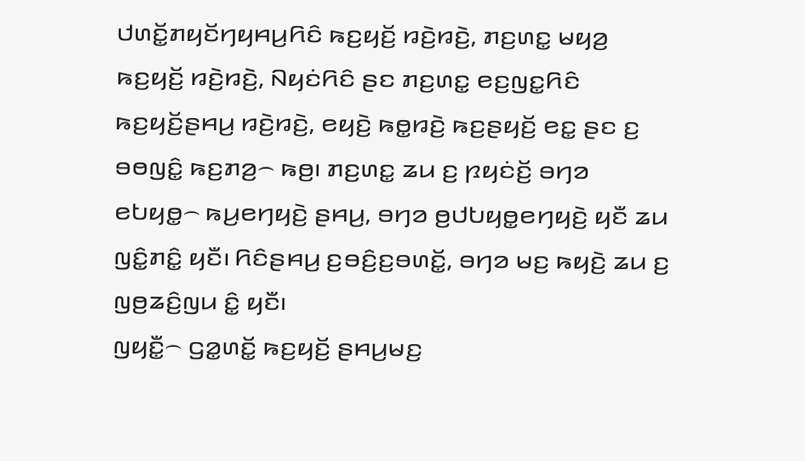ꤓꤛꤢꤩ꤭ꤊꤟꤢꤩꤚꤟꤌꤣ꤬ꤖꤢꤨ ꤒꤢ꤬ꤟꤢꤩ꤬ ꤙꤢꤧ꤬ꤙꤢꤧ꤬, ꤊꤢ꤬ꤛꤢ꤭ ꤗꤟꤤ꤬ ꤒꤢ꤬ꤟꤢꤩ꤬ ꤙꤢꤧ꤬ꤙꤢꤧ꤬, ꤡꤟꤢꤦꤖꤢꤨ ꤔꤢ ꤊꤢ꤬ꤛꤢ꤭ ꤕꤢ꤬ꤜꤢ꤭ꤖꤢꤨ ꤒꤢ꤬ꤟꤢꤩ꤬ꤔꤌꤣ꤬ ꤙꤢꤧ꤬ꤙꤢꤧ꤬, ꤕꤟꤢꤧ꤬ ꤒꤥ꤭ꤙꤢꤧ꤬ ꤒꤢ꤬ꤔꤟꤢꤩ꤬ ꤕꤢ꤭ ꤔꤢ ꤢ꤬ ꤋꤥꤜꤢꤨ꤭ ꤒꤢ꤬ꤊꤤ꤬꤮ ꤒꤥ꤬꤯ ꤊꤢ꤬ꤛꤢ꤭ ꤘꤣ ꤢ꤬ ꤐꤟꤢꤦꤢꤩ꤬ ꤋꤚꤤ ꤕꤝꤟꤥ꤭꤮ ꤒꤣ꤬ꤕꤚꤟꤢꤧ꤬ ꤔꤌꤣ꤬, ꤋꤚꤤ ꤥ꤬ꤓꤝꤟꤥ꤭ꤕꤚꤟꤢꤧ꤬ ꤟꤢꤪ ꤘꤣ ꤜꤢꤨ꤭ꤊꤢꤨ꤭ ꤟꤢꤪ꤯ ꤖꤢꤨꤔꤌꤣ꤬ ꤢ꤬ꤋꤢꤨ꤬ꤢ꤬ꤋꤛꤢꤩ꤭, ꤋꤚꤤ ꤗꤢ꤬ ꤒꤟꤢꤧ꤬ ꤘꤣ ꤢ꤬ ꤜꤥ꤬ꤘꤢꤨ꤬ꤜꤣ ꤢꤨ꤭ ꤟꤢꤪ꤯
ꤜꤟꤢꤪ꤭꤮ ꤞꤤ꤭ꤛꤢꤩ꤭ ꤒꤢ꤬ꤟꤢꤩ꤬ ꤔꤌꤣ꤬ꤗꤢ꤬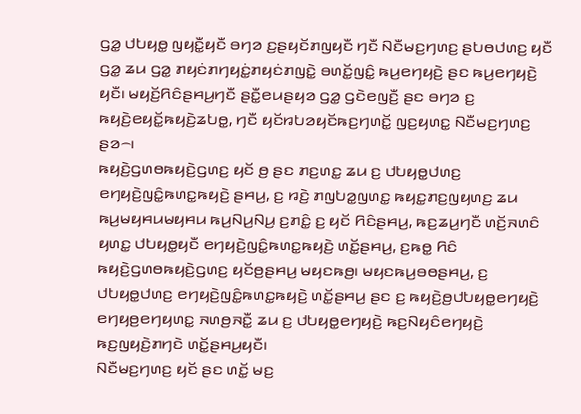ꤞꤤ꤭ ꤓꤝꤟꤥ꤭ ꤜꤟꤢꤪ꤭ꤟꤢꤪ ꤋꤚꤤ ꤢ꤬ꤔꤟꤢꤩꤊꤜꤟꤢꤪ ꤚꤢꤪ ꤡꤢꤪꤗꤢ꤬ꤚꤛꤢ꤬ ꤔꤝꤥꤓꤛꤢ꤬ ꤟꤢꤪ ꤞꤤ꤭ ꤘꤣ ꤞꤤ꤭ ꤊꤟꤢꤦꤊꤚꤟꤢꤦ꤭ꤊꤟꤢꤦꤊꤜꤢꤧ꤭ ꤋꤛꤢꤩ꤭ꤜꤢꤨ꤭ ꤒꤣ꤬ꤕꤚꤟꤢꤧ꤬ ꤔꤢ ꤒꤣ꤬ꤕꤚꤟꤢꤧ꤬ ꤟꤢꤪ꤯ ꤗꤟꤢꤩ꤬ꤖꤢꤨꤔꤌꤣ꤬ꤚꤢꤪ ꤔꤢꤪ꤭ꤕꤣꤔꤟꤤ ꤞꤤ꤭ ꤞꤢꤧꤕꤜꤢꤪ꤬ ꤔꤢ ꤋꤚꤤ ꤢ꤬ ꤒꤟꤢꤧ꤬ꤕꤟꤢꤩ꤭ꤒꤟꤢꤧ꤬ꤘꤝꤥ꤭, ꤚꤢꤪ ꤟꤢꤩꤙꤝꤤꤟꤢꤩꤒꤢ꤬ꤚꤛꤢꤩ꤭ ꤜꤢ꤬ꤟꤛꤢ꤭ ꤡꤢꤪꤗꤢ꤬ꤚꤛꤢ꤬ ꤔꤤ꤮꤯
ꤒꤟꤢꤧ꤬ꤞꤛꤥꤒꤟꤢꤧ꤬ꤞꤛꤢ꤬ ꤟꤢꤩ ꤥ꤬ ꤔꤢ ꤊꤢ꤬ꤛꤢ꤭ ꤘꤣ ꤢ꤬ ꤓꤝꤟꤥ꤭ꤓꤛꤢ꤬ ꤕꤚꤟꤢꤧ꤬ꤜꤢꤨ꤭ꤒꤛꤢ꤭ꤒꤟꤢꤧ꤬ ꤔꤌꤣ꤬, ꤢ꤬ ꤙꤢꤧ꤬ ꤊꤜꤝꤤ꤭ꤜꤛꤢ꤭ ꤒꤟꤢ꤭ꤊꤢ꤬ꤜꤟꤛꤢ꤬ ꤘꤣ ꤒꤣ꤬ꤗꤟꤌꤣꤗꤟꤌꤣ ꤒꤣ꤬ꤡꤣ꤬ꤡꤣ꤬ ꤢ꤬ꤊꤢꤨ꤭ ꤢ꤬ ꤟꤢꤩ ꤖꤢꤨꤔꤌꤣ꤬, ꤒꤢ꤬ꤘꤣ꤬ꤚꤢꤪ ꤛꤢꤩ꤬ꤏꤛꤢꤨ ꤟꤛꤢ꤭ ꤓꤝꤟꤥ꤭ꤟꤢꤪ ꤕꤚꤟꤢꤧ꤬ꤜꤢꤨ꤭ꤒꤛꤢ꤭ꤒꤟꤢꤧ꤬ ꤛꤢꤩ꤭ꤔꤌꤣ꤬, ꤢ꤬ꤒꤥ꤭ ꤖꤢꤨ ꤒꤟꤢꤧ꤬ꤞꤛꤥꤒꤟꤢꤧ꤬ꤞꤛꤢ꤬ ꤟꤢꤩꤥ꤬ꤔꤌꤣ꤬ ꤗꤟꤢꤒꤥ꤬꤯ ꤗꤟꤢꤒꤣ꤬ꤋꤥꤔꤌꤣ꤬, ꤢ꤬ ꤓꤝꤟꤥ꤭ꤓꤛꤢ꤬ ꤕꤚꤟꤢꤧ꤬ꤜꤢꤨ꤭ꤒꤛꤢ꤭ꤒꤟꤢꤧ꤬ ꤛꤢꤩ꤭ꤔꤌꤣ꤬ ꤔꤢ ꤢ꤬ ꤒꤟꤢꤧ꤬ꤥ꤬ꤓꤝꤟꤥ꤭ꤕꤚꤟꤢꤧ꤬ ꤕꤚꤟꤥ꤬ꤕꤚꤟꤛꤢ꤭ ꤏꤛꤥ꤬ꤏꤢꤪ꤭ ꤘꤣ ꤢ꤬ ꤓꤝꤟꤥ꤭ꤕꤚꤟꤢꤧ꤬ ꤒꤢ꤬ꤡꤟꤢꤨꤕꤚꤟꤢꤧ꤬ ꤒꤢ꤬ꤜꤟꤢꤧ꤬ꤊꤚꤢꤧ ꤛꤢꤩ꤭ꤔꤌꤣ꤬ꤟꤢꤪ꤯
ꤡꤢꤪꤗꤢ꤬ꤚꤛꤢ꤬ ꤟꤢꤩ ꤔꤢ ꤛꤢꤩ꤭ ꤗꤢ꤬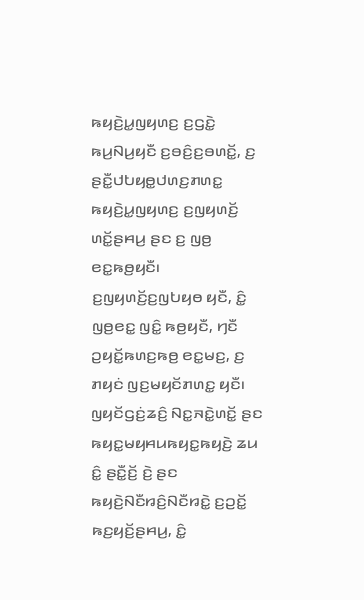ꤒꤟꤢꤧ꤬ꤣ꤭ꤜꤟꤛꤢ꤬ ꤢ꤬ꤞꤢꤧ꤭ ꤒꤣ꤬ꤡꤣ꤬ꤟꤢꤪ ꤢ꤬ꤋꤢꤨ꤬ꤢ꤬ꤋꤛꤢꤩ꤭, ꤢ꤬ ꤔꤢꤪ꤭ꤓꤝꤟꤥ꤭ꤓꤛꤢ꤬ꤊꤛꤢ꤭ ꤒꤟꤢꤧ꤬ꤣ꤭ꤜꤟꤛꤢ꤬ ꤢ꤬ꤜꤟꤛꤢꤩ꤬ ꤛꤢꤩ꤭ꤔꤌꤣ꤬ ꤔꤢ ꤢ꤬ ꤜꤥ꤬ ꤕꤢ꤭ꤒꤥ꤬ꤟꤢꤪ꤯ ꤢ꤬ꤜꤟꤛꤢꤩ꤬ꤢ꤬ꤜꤝꤟꤥ ꤟꤢꤪ, ꤢꤨ꤭ ꤜꤥ꤬ꤕꤢ꤭ ꤜꤢꤨ꤭ ꤒꤥ꤬ꤟꤢꤪ, ꤚꤢꤪ ꤑꤟꤢꤩ꤭ꤒꤛꤢ꤬ꤒꤥ꤬ ꤕꤢ꤭ꤗꤢ꤬, ꤢ꤬ ꤊꤟꤢꤦ ꤜꤢ꤬ꤗꤟꤢꤩꤊꤛꤢ꤭ ꤟꤢꤪ꤯
ꤜꤟꤢꤩꤞꤢꤦ꤬ꤘꤢꤨ꤬ ꤡꤢ꤭ꤏꤢꤧ꤭ꤛꤢꤩ꤭ ꤔꤢ ꤒꤟꤢ꤭ꤗꤟꤌꤣꤒꤟꤢ꤭ꤒꤟꤢꤧ꤬ ꤘꤣ ꤢꤨ꤭ ꤔꤢꤪ꤭ꤢꤩ꤬ ꤢꤧ꤬ ꤔꤢ ꤒꤟꤢꤧ꤬ꤡꤢꤪꤙꤢꤨ꤬ꤡꤢꤪꤙꤢꤧ꤭ ꤢ꤬ꤑꤢꤩ꤭ ꤒꤢ꤬ꤟꤢꤩ꤬ꤔꤌꤣ꤬, ꤢꤨ꤭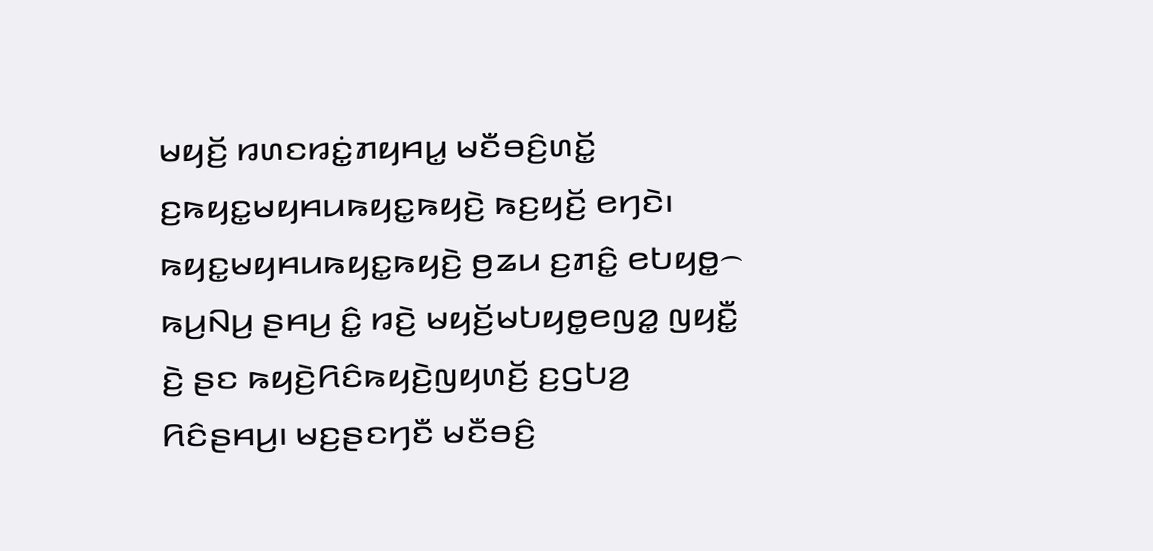ꤗꤟꤢꤩ꤬ ꤙꤛꤢꤙꤢꤦ꤭ꤊꤟꤌꤣ꤭ ꤗꤢꤪꤋꤢꤨ꤬ꤛꤢꤩ꤭ ꤢ꤬ꤒꤟꤢ꤭ꤗꤟꤌꤣꤒꤟꤢ꤭ꤒꤟꤢꤧ꤬ ꤒꤢ꤬ꤟꤢꤩ꤬ ꤕꤚꤢꤧ꤯ ꤒꤟꤢ꤭ꤗꤟꤌꤣꤒꤟꤢ꤭ꤒꤟꤢꤧ꤬ ꤥ꤬ꤘꤣ ꤢ꤬ꤊꤢꤨ꤭ ꤕꤝꤟꤥ꤭꤮ ꤒꤣ꤬ꤡꤣ꤬ ꤔꤌꤣ꤬ ꤢꤨ꤭ ꤙꤢꤧ꤬ ꤗꤟꤢꤩ꤬ꤗꤝꤟꤥ꤭ꤕꤜꤤ꤭ ꤜꤟꤢꤪ꤭ ꤢꤧ꤬ ꤔꤢ ꤒꤟꤢꤧ꤬ꤖꤢꤨꤒꤟꤢꤧ꤬ꤜꤟꤛꤢꤩ꤬ ꤢ꤬ꤞꤝꤤ꤬ ꤖꤢꤨꤔꤌꤣ꤬꤯ ꤗꤢ꤬ꤔꤢꤚꤢꤪ ꤗꤢꤪꤋꤢꤨ꤬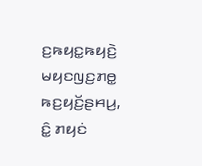ꤢ꤬ꤒꤟꤢ꤭ꤒꤟꤢꤧ꤬ ꤗꤟꤢꤜꤢ꤬ꤊꤥ꤭ ꤒꤢ꤬ꤟꤢꤩ꤬ꤔꤌꤣ꤬, ꤢꤨ꤭ ꤊꤟꤢꤦ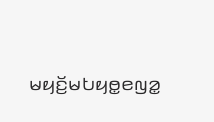ꤗꤟꤢꤩ꤬ꤗꤝꤟꤥ꤭ꤕꤜꤤ꤭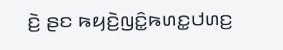ꤢꤧ꤬ ꤔꤢ ꤒꤟꤢꤧ꤬ꤜꤢꤨ꤭ꤒꤛꤢ꤭ꤓꤛꤢ꤬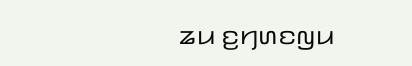ꤘꤣ ꤢ꤬ꤚꤛꤢꤜꤣ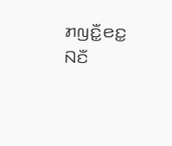ꤊꤜꤢꤪ꤭ꤕꤢ꤭ ꤡꤢꤪ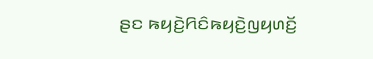ꤔꤢ ꤒꤟꤢꤧ꤬ꤖꤢꤨꤒꤟꤢꤧ꤬ꤜꤟꤛꤢꤩ꤬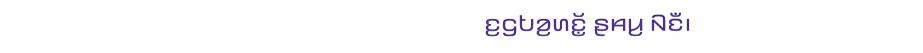ꤢ꤬ꤞꤝꤤ꤬ꤛꤢꤩ꤭ ꤔꤌꤣ꤬ ꤡꤢꤪ꤯